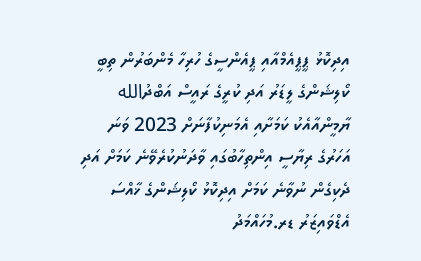އިދިކޮޅު ޕީޕީއެމްއާއި ޕީއެންސީގެ ހުރިހާ މެންބަރުން ތިބީ ކޯލިޝަންގެ ލީޑަރު އަދި ކުރީގެ ރައީސް އަބްދުالله ޔާމީންއާއެކު ކަމަށާއި އެމަނިކުފާނަށް 2023 ވަނަ އަހަރުގެ ރިޔާސީ އިންތިހާބުގައި ވާދަނުކުރެވޭނެ ކަމަށް އަދި ދެކިގެން ނުވާނެ ކަމަށް އިދިކޮޅު ކޯލިޝަންގެ ޚާއްސަ އެޑްވައިޒަރު ޑރ.މުހައްމަދު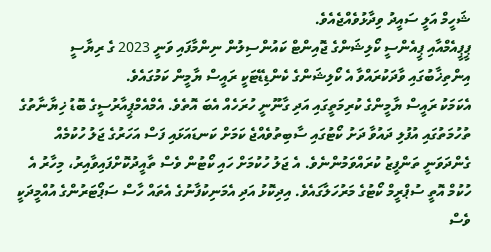ޝަހީމް އަލީ ސައީދު ވިދާޅުވެއްޖެއެވެ.
ޕީޕީއެމްއާއި ޕީއެންސީ ކޯލިޝަންގެ ޖޮއިންޓް ކައުންސިލުން ނިންމާފައި ވަނީ 2023 ގެ ރިޔާސީ އިންތިޚާބުގައި ވާދަކުރައްވާ އެ ކޯލިޝަންގެ ކެންޑިޑޭޓަކީ ރައީސް ޔާމީން ކަމުގައެވެ.
އެކަމަކު ރައީސް ޔާމީންގެ ކުރިމަތީގައި އަދި ގާނޫނީ ހުރަހެއް އެބަ އޮތެވެ. އެމްއެމްޕީއާރުސީގެ ބޮޑު ޚިޔާނާތުގެ ތުހުމަތުގައި އުފުލި ދައުވާ ދަށު ކޯޓުގައި ސާބިތުވެއްޖެ ކަމަށް ކަނޑައަޅައި ފަސް އަހަރުގެ ޖަލު ހުކުމެއް ގެންދަވަނީ ތަންފީޒު ކުރައްވަމުންނެވެ. އެ ޖަލު ހުކުމަށް ހައި ކޯޓުން ވެސް ތާއީދުކޮށްފައިވާއިރު، މިހާރު އެ ހުކުމް އޮތީ ސުޕްރީމް ކޯޓުގެ މަރުހަލާގައެވެ. އިދިކޮޅު އަދި އެމަނިކުފާނުގެ އެތައް ހާސް ސަޕޯޓަރުންގެ އުއްމީދަކީ ވެސް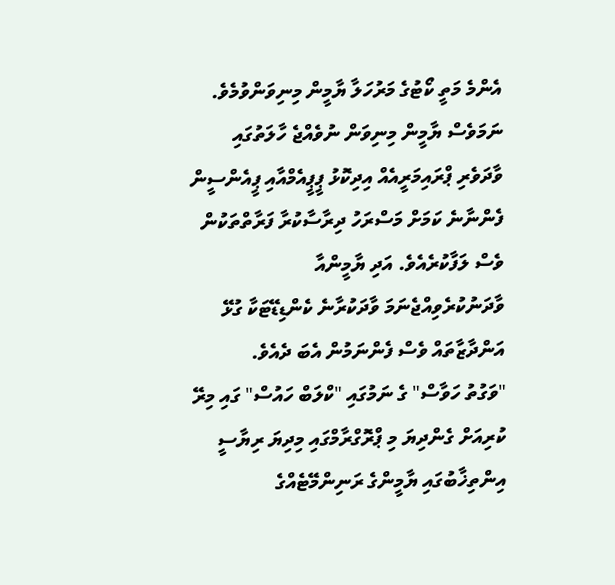އެންމެ މަތީ ކޯޓުގެ މަރުހަލާ ޔާމީން މިނިވަންވުމެވެ.
ނަމަވެސް ޔާމީން މިނިވަން ނުވެއްޖެ ހާލަތުގައި ވާދަވެރި ޕްރައިމަރީއެއް އިދިކޮޅު ޕީޕީއެމްއާއި ޕީއެންސީން ފެންނާނެ ކަމަށް މަސްރަހު ދިރާސާކުރާ ފަރާތްތަކުން ވެސް ލަފާކުރެއެވެ. އަދި ޔާމީންއާ ވާދަނުކުރެވިއްޖެނަމަ ވާދަކުރާނެ ކެންޑިޑޭޓަކާ ގުޅޭ އަންދާޒާތައް ވެސް ފެންނަމުން އެބަ ދެއެވެ.
"ވަގުތު ހަވާސް" ގެ ނަމުގައި "ކްލަބް ހައުސް" ގައި މިރޭ ކުރިއަށް ގެންދިޔަ މި ޕްރޮގްރާމްގައި މިދިޔަ ރިޔާސީ އިންތިޚާބުގައި ޔާމީންގެ ރަނިންމޭޓެއްގެ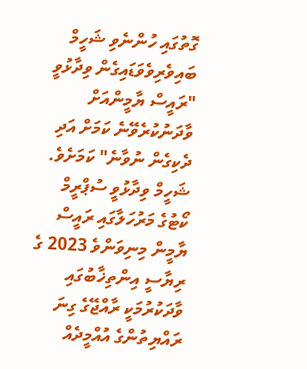ގޮތުގައި ހުންނެވި ޝަހީމް ބައިވެރިވެވަޑައިގެން ވިދާޅުވީ "ރައީސް ޔާމީންއަށް ވާދަނުކުރެވޭނެ ކަމަށް އަދި ދެކިގެން ނުވާނެ" ކަމަށެވެ.
ޝަހީމް ވިދާޅުވީ ސުޕްރީމް ކޯޓުގެ މަރުހަލާގައި ރައީސް ޔާމީން މިނިވަންވެ 2023 ގެ ރިޔާސީ އިންތިޚާބުގައި ވާދަކުރުމަކީ ރާއްޖޭގެ ގިނަ ރައްޔިތުންގެ އުއްމީދެއް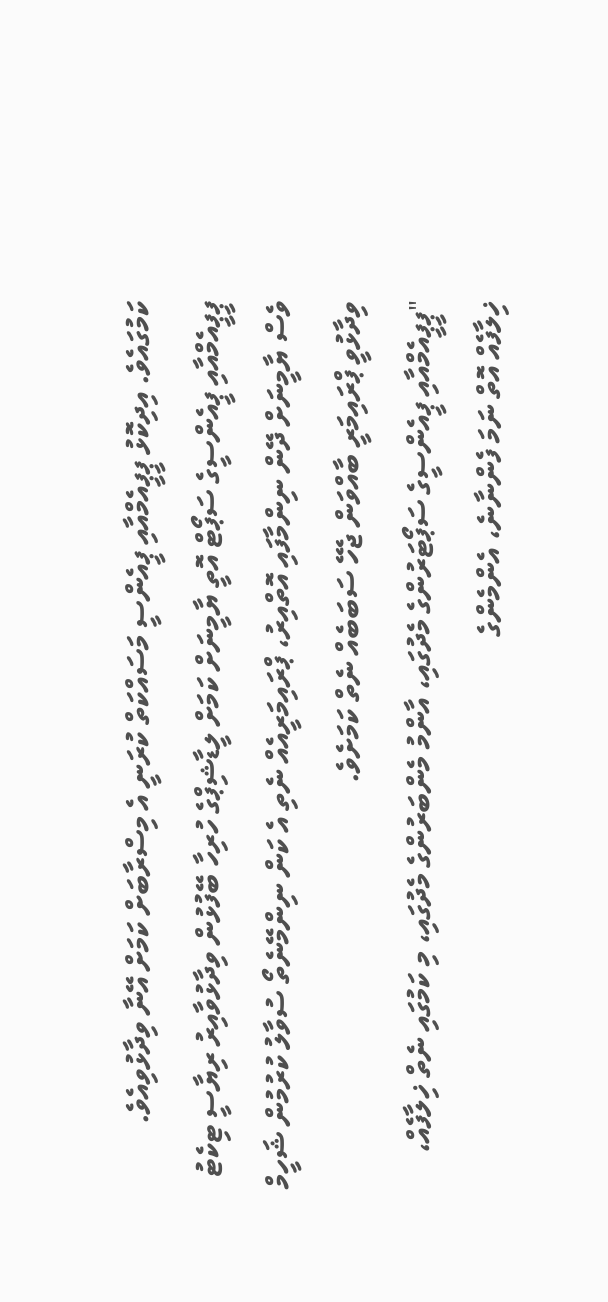ކަމުގައެވެ. އިދިކޮޅު ޕީޕީއެމްއާއި ޕީއެންސީ މަސައްކަތް ކުރަނީ އެ މިސްރާބަށް ކަމަށް އޭނާ ވިދާޅުވިއެވެ.
ޕީޕީއެމްއާއި ޕީއެންސީގެ ސަޕޯޓް އޮތީ ޔާމީނަށް ކަމަށް ލީޑާޝިޕްގެ ހުރިހާ ބޭފުޅުން ވިދާޅުވާއިރު ރިޔާސީ ޓިކެޓު ވެސް ޔާމީނަށް ދޭން ނިންމާފައި އޮތްއިރު، ޕްރައިމަރީއެއް ނެތި އެ ކަން ނިންމޭނެތޯ ސުވާލު ކުރުމުން ޝަހީމް ވިދާޅުވީ ޕްރައިމަރީ ބާއްވަން ޖެހޭ ސަބަބެއް ނެތް ކަމަށެވެ.
"ޕީޕީއެމްއާއި ޕީއެންސީގެ ސަޕޯޓަރުންގެ މެދުގައި، އާންމު މެންބަރުންގެ މެދުގައި، މި ކަމުގައި ނެތް ޚިލާފެއް، ޚިލާފެއް އޮތް ނަމަ ފެންނާނެ، އެންމެންގެ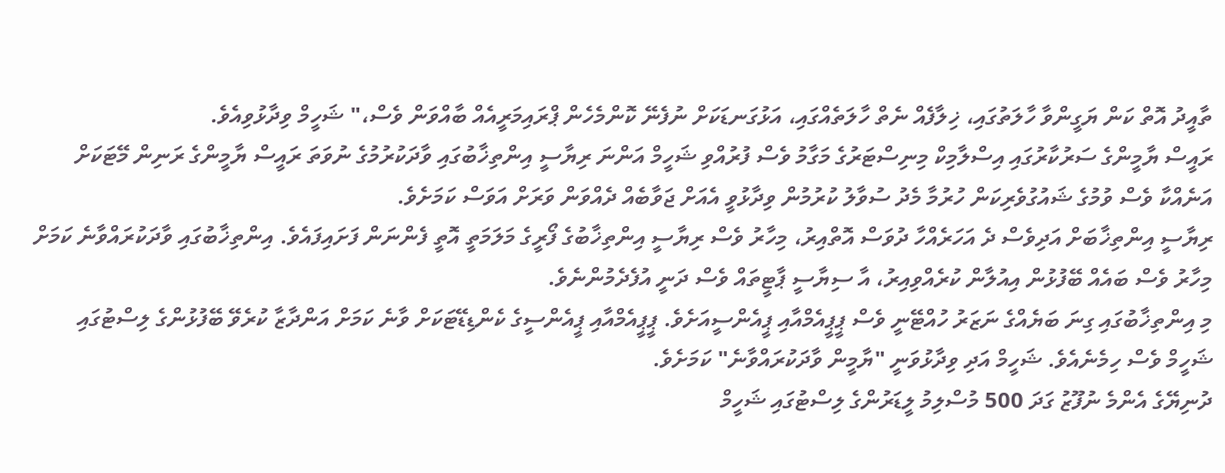ތާއީދު އޮތް ކަން ޔަގީންވާ ހާލަތުގައި، ޚިލާފެއް ނެތް ހާލަތެއްގައި، އަޅުގަނޑަކަށް ނުފެނޭ ކޮންމެހެން ޕްރައިމަރީއެއް ބާއްވަން ވެސް،" ޝަހީމް ވިދާޅުވިއެވެ.
ރައީސް ޔާމީންގެ ސަރުކާރުގައި އިސްލާމިކް މިނިސްޓަރުގެ މަގާމު ވެސް ފުރުއްވި ޝަހީމް އަންނަ ރިޔާސީ އިންތިޚާބުގައި ވާދަކުރުމުގެ ނުވަތަ ރައީސް ޔާމީންގެ ރަނިން މޭޓަކަށް އަނެއްކާ ވެސް ވުމުގެ ޝައުގުވެރިކަން ހުރުމާ މެދު ސުވާލު ކުރުމުން ވިދާޅުވީ އެއަށް ޖަވާބެއް ދެއްވަން ވަރަށް އަވަސް ކަމަށެވެ.
ރިޔާސީ އިންތިޚާބަށް އަދިވެސް ދެ އަހަރެއްހާ ދުވަސް އޮތްއިރު، މިހާރު ވެސް ރިޔާސީ އިންތިޚާބުގެ ފޯރީގެ މަލަމަތީ އޮތީ ފެންނަން ފަށައިފައެވެ. އިންތިޚާބުގައި ވާދަކުރައްވާނެ ކަމަށް މިހާރު ވެސް ބައެއް ބޭފުޅުން އިއުލާން ކުރެއްވިއިރު، އާ ސިޔާސީ ޕާޓީތައް ވެސް ދަނީ އުފެދެމުންނެވެ.
މި އިންތިޚާބުގައި ގިނަ ބަޔެއްގެ ނަޒަރު ހުއްޓޭނީ ވެސް ޕީޕީއެމްއާއި ޕީއެންސީއަށެވެ. ޕީޕީއެމްއާއި ޕީއެންސީގެ ކެންޑިޑޭޓަކަށް ވާނެ ކަމަށް އަންދާޒާ ކުރެވޭ ބޭފުޅުންގެ ލިސްޓުގައި ޝަހީމް ވެސް ހިމެނެއެވެ. ޝަހީމް އަދި ވިދާޅުވަނީ "ޔާމީން ވާދަކުރައްވާނެ" ކަމަށެވެ.
ދުނިޔޭގެ އެންމެ ނުފޫޒު ގަދަ 500 މުސްލިމު ލީޑަރުންގެ ލިސްޓުގައި ޝަހީމް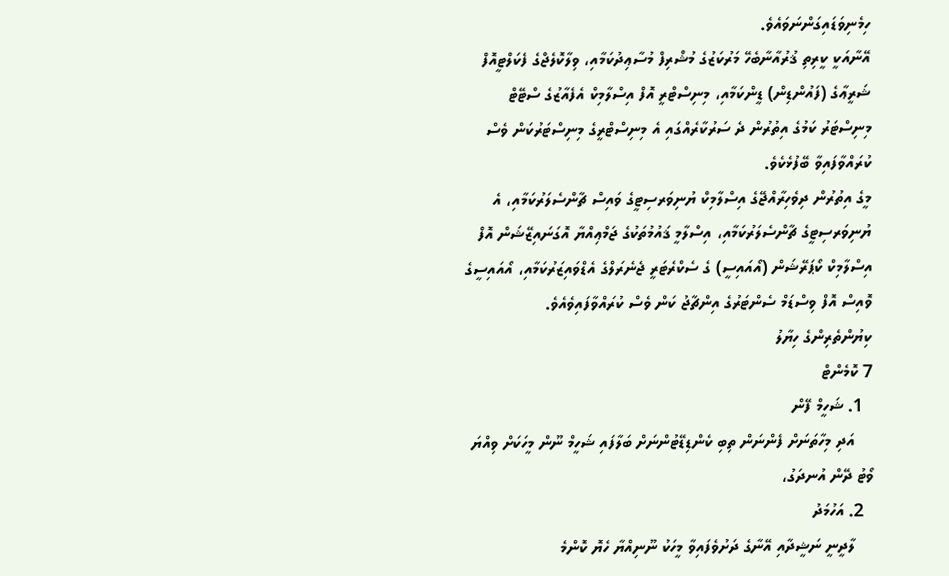ހިމެނިވަޑައިގަންނަވައެވެ.
އޭނާއަކީ ކީރިތި ޤުރުއާނާބެހޭ މަރުކަޒުގެ މުޝްރިފް މުސާޢިދުކަމާއި، ވިލާކޮލެޖްގެ ފެކަލްޓީއޮފް ޝަރީޢާގެ (ފައުންޑިން) ޑީންކަމާއި، މިނިސްޓްރީ އޮފް އިސްލާމިކް އެފެއާޒުގެ ސްޓޭޓް މިނިސްޓަރު ކަމުގެ އިތުރުން ދެ ސަރުކާރެއްގައި އެ މިނިސްޓްރީގެ މިނިސްޓަރުކަން ވެސް ކުރައްވާފައިވާ ބޭފުޅެކެވެ.
މީގެ އިތުރުން ދިވެހިރާއްޖޭގެ އިސްލާމިކް ޔުނިވަރސިޓީގެ ވައިސް ޗާންސެލަރުކަމާއި، އެ ޔުނިވަރސިޓީގެ ޗާންސެލަރުކަމާއި، އިސްލާމީ ޤައުމުތަކުގެ ޖަމްޢިއްޔާ އޮގަނައިޒޭޝަން އޮފް އިސްލާމިކް ކޯޕަރޭޝަން (އޯއައިސީ) ގެ ސެކްރެޓަރީ ޖެނެރަލްގެ އެޑްވައިޒަރުކަމާއި، އޯއައިސީގެ ވޮއިސް އޮފް ވިސްޑަމް ސެންޓަރުގެ އިންޗާޖު ކަން ވެސް ކުރައްވާފައިވެއެވެ.
ކިޔުންތެރިންގެ ހިޔާލު
7 ކޮމެންޓް
  1. ޝަހީމް ފޭން
    އަދި މިހާތަނަށް ފެންނަން ތިބި ކެންޑިޑޭޓުންނަށް ބަލާފައި ޝަހީމް ނޫން މީހަކަށް ވިއްޔަ ވޯޓު ދޭން އުނދަގު،
  2. އަހުމަދު
    ލާދީނީ ނަޝީދާއި އޭނާގެ ދަށުވެފައިވާ މީހަކު ނޫނިއްޔާ ހެޔޮ ކޮންމެ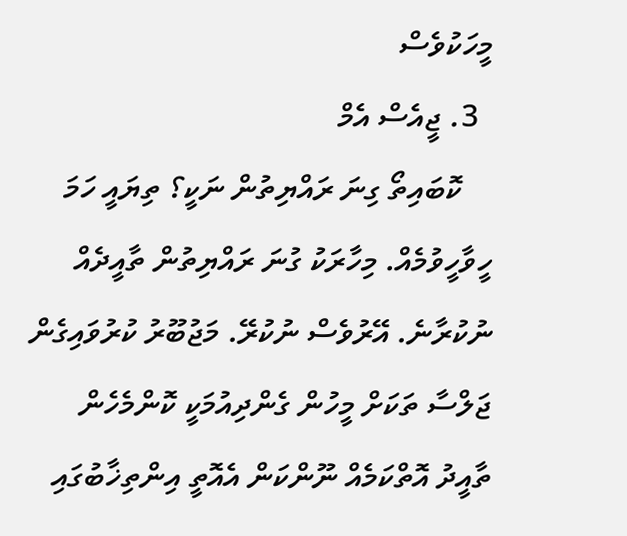މީހަކުވެސް
  3. ޖީއެސް އެމް
    ކޮބައިތޯ ގިނަ ރައްޔިތުން ނަކީ؟ ތިޔައީ ހަމަ ހީވާހީވުމެއް. މިހާރަކު ގުނަ ރައްޔިތުން ތާއީދެއް ނުކުރާނެ. އޭރުވެސް ނުކުރޭ. މަޖުބޫރު ކުރުވައިގެން ޖަލްސާ ތަކަށް މީހުން ގެންދިއުމަކީ ކޮންމެހެން ތާއީދު އޮތްކަމެއް ނޫންކަން އެއޮތީ އިންތިޚާބުގައި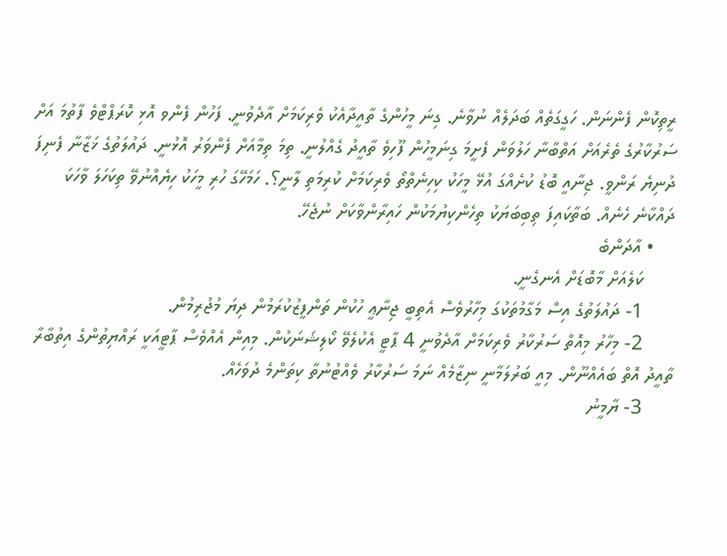ރީތިކޮން ފެންނަން. ހަގީގަތެއް ބަދަލެއް ނުވާނެ. ގިނަ މީހުންގެ ތާއީދާއެކު ވެރިކަމަށް އާދެވުނީ. ފަހުން ފެންވ އޮޅި ކޮރަޕްޓްވެ ފާތުމަ އަށް ސަރުކާރުގެ ތެރެއަށް އަތްބާނާ ހަލުވަން ފެށީމަ ގިނަމީހުން ފޫހިވެ ތާއީދު ގެއްލުނީ. ތިމަ ތިމާއަށް ފެންވަރު އޮޅުނީ. ދައުލަތުގެ ޚަޒާނާ ފެނިފަ ދުނިޔެ ރަންވީ. ޖިނާއީ ބޮޑު ކުށެއްގަ އުޅޭ މީހަކު ކިހިނެތްތޯ ވެރިކަމަށް ކުރިމަތި ލާނީ؟. ހަމަހޭގަ ހުރި މީހަކު ހިޔެއްނުވޭ ތިކަހަލަ ވާހަކަ ދައްކާނެ ހެނެއް. ބަތާކައިފަ ތިބިބަޔަކު ތިހެންކިޔުމަކުން ހައިރާންވާކަށް ނުޖެހޭ.
    • އާދަންބެ
      ކަލެއަށް މާބޮޑަށް އެނގެނީ.
      1- ދައުލަތުގެ އިސް މަގާމުތަކުގަ މިހާރުވެސް އެތިބީ ޖިނާޢީ ހުކުން ތަންފީޒުކުރަމުން ދިޔަ މުޖުރިމުން.
      2- މިހާރު މިއޮތް ސަރުކާރު ވެރިކަމަށް އާދެވުނީ 4 ޕާޓީ އެކުލެވޭ ކޯލިޝަނަކުން. މިއިން އެއްވެސް ޕާޓީއަކީ ރައްޔިތުންގެ އިތުބާރާ ތާއީދު އޮތް ބައެއްނޫން. މިއީ ބަރުލަމާނީ ނިޒާމެއް ނަމަ ސަރުކާރު ވެއްޓުނުތާ ކިތަންމެ ދުވަހެއް.
      3- ޔާމީނު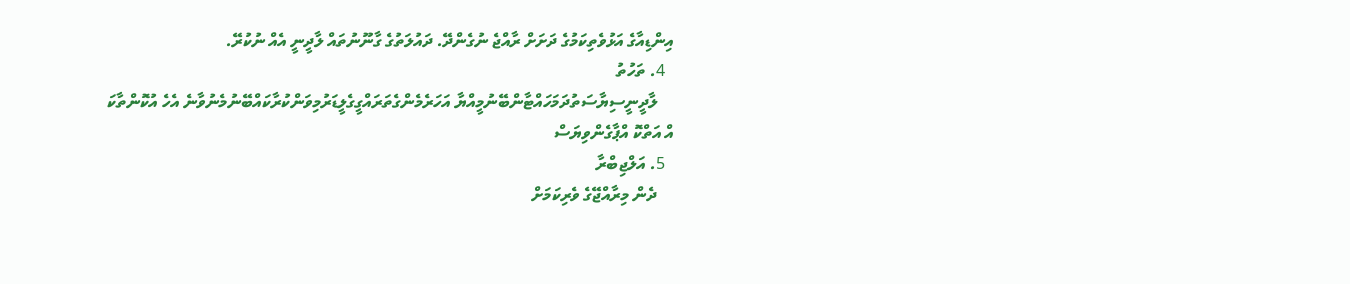އިންޑިއާގެ އަޅުވެތިކަމުގެ ދަށަށް ރާއްޖެ ނުގެންދޭ. ދައުލަތުގެ ގާނޫނުތައް ލާދީނީ އެއް ނުކުރޭ.
  4. ތަހުތު
    ލާދީނީސިޔާސަތުދަމަހައްޓާންބޭނުމީއްޔާ އަހަރެމެންގެތަރައްގީގެލީޑަރުމިވަންކުރާކައްބޭނުމެނުވާނެ އެހެ އުކޮންތާކަ އް އަތްކޮ އްޕާގެންވިޔަސް
  5. އަލްޖިބްރާ
    ދެން މިރާއްޖޭގެ ވެރިކަމަށް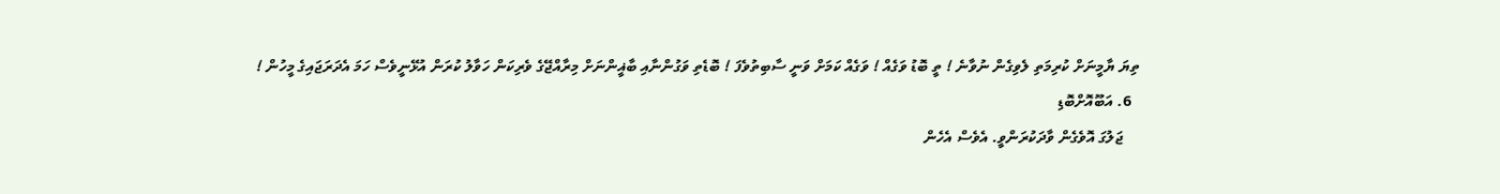ތިޔަ ޔާމީނަށް ކުރިމަތި ލެވިގެން ނުވާނެ ! ތީ ބޮޑު ވަގެއް ! ވަގެއް ކަމަށް ވަނީ ސާބިތުވެފަ ! ބޮޑެތި ވަގުންނާއި ބާޣީންނަށް މިރާއްޖޭގެ ވެރިކަން ހަވާލު ކުރަން އުޅޭނީވެސް ހަމަ އެދަރަޖައިގެ މީހުން !
  6. އަބޫއޮށްބޮޑި
    ޖަލުގަ އޮވެގެން ވާދަކުރަންވީ. އެވެސް އެހެން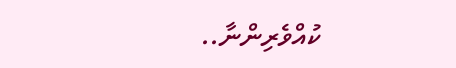ކުއްވެރިންނާ..